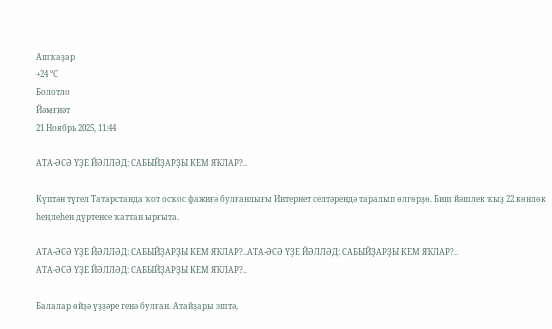Ашҡаҙар
+24 °С
Болотло
Йәмғиәт
21 Ноябрь 2025, 11:44

АТА-ӘСӘ ҮҘЕ ЙӘЛЛӘД: САБЫЙҘАРҘЫ КЕМ ЯҠЛАР?..

Күптән түгел Татарстанда ҡот осҡос фажиғә булғанлығы Интернет селтәрендә таралып өлгөрҙө. Биш йәшлек ҡыҙ 22 көнлөк һеңлеһен дүртенсе ҡаттан ырғыта.

АТА-ӘСӘ ҮҘЕ ЙӘЛЛӘД: САБЫЙҘАРҘЫ КЕМ ЯҠЛАР?..АТА-ӘСӘ ҮҘЕ ЙӘЛЛӘД: САБЫЙҘАРҘЫ КЕМ ЯҠЛАР?..
АТА-ӘСӘ ҮҘЕ ЙӘЛЛӘД: САБЫЙҘАРҘЫ КЕМ ЯҠЛАР?..

Балалар өйҙә үҙҙәре генә булған. Атайҙары эштә,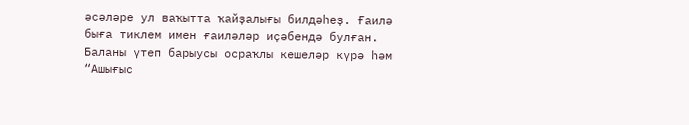әсәләре ул ваҡытта ҡайҙалығы билдәһеҙ. Ғаилә быға тиклем имен ғаиләләр иҫәбендә булған. Баланы үтеп барыусы осраҡлы кешеләр күрә һәм “Ашығыс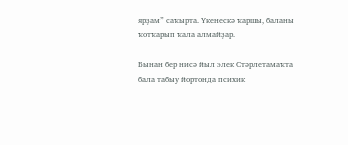ярҙам” саҡырта. Үкенескә ҡаршы, баланы ҡотҡарып ҡала алмайҙар.

Бынан бер нисә йыл элек Стәрлетамаҡта бала табыу йортонда психик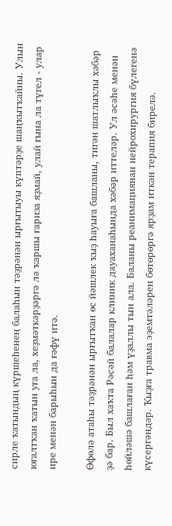сирле ҡатындың күршеһенең балаһын тәҙрәнән ырғытыуы күптәрҙе шаңҡытҡайны. Улын юғалтҡан ҡатын уға ла, хеҙмәткәрҙәргә лә ҡаршы ғариза яҙмай, улай ғына ла түгел - улар ире менән барыһын да ғәфү итә.

Өфөлә атаһы тәҙрәнән ырғытҡан өс йәшлек ҡыҙ һауыға башланы, тигән шатлыҡлы хәбәр ҙә бар. Был хаҡта Рәсәй балалар клиник дауаханаһында хәбәр иттеләр. Ул әсәһе менән һөйләшә башлаған һәм үҙаллы тын ала. Баланы реанимациянан нейрохирургия бүлегенә күсергәндәр. Ҡыҙға травма эҙемтәләрен бөтөрөргә ярҙам иткән терапия бирелә.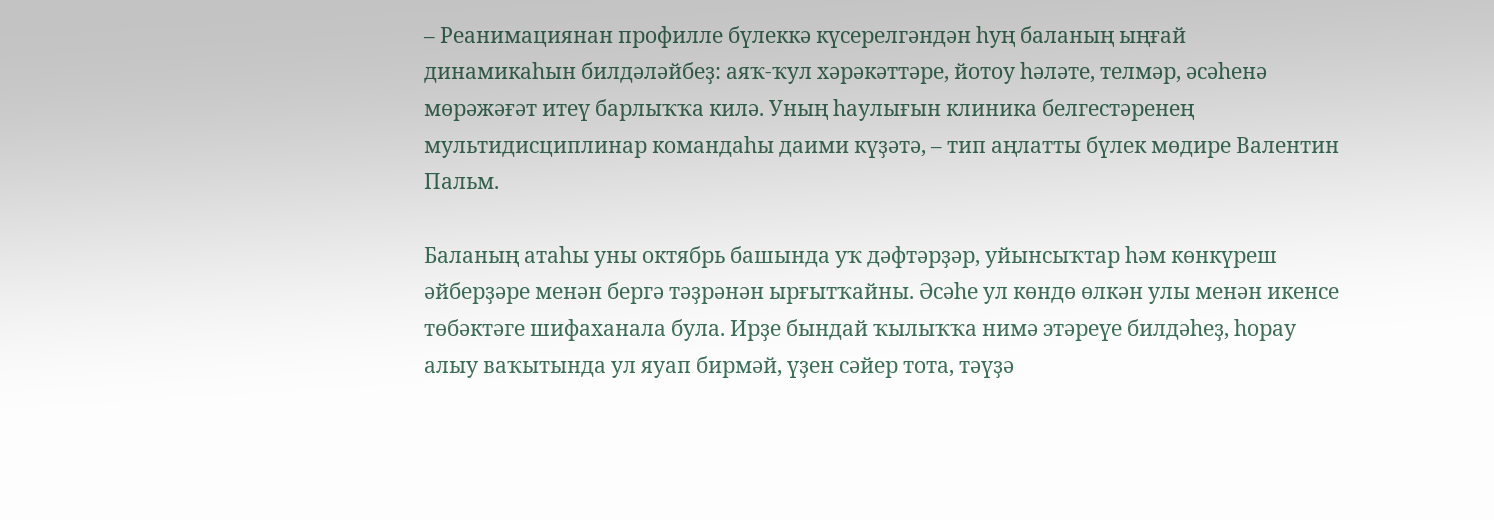– Реанимациянан профилле бүлеккә күсерелгәндән һуң баланың ыңғай динамикаһын билдәләйбеҙ: аяҡ-ҡул хәрәкәттәре, йотоу һәләте, телмәр, әсәһенә мөрәжәғәт итеү барлыҡҡа килә. Уның һаулығын клиника белгестәренең мультидисциплинар командаһы даими күҙәтә, – тип аңлатты бүлек мөдире Валентин Пальм.

Баланың атаһы уны октябрь башында уҡ дәфтәрҙәр, уйынсыҡтар һәм көнкүреш әйберҙәре менән бергә тәҙрәнән ырғытҡайны. Әсәһе ул көндө өлкән улы менән икенсе төбәктәге шифаханала була. Ирҙе бындай ҡылыҡҡа нимә этәреүе билдәһеҙ, һорау алыу ваҡытында ул яуап бирмәй, үҙен сәйер тота, тәүҙә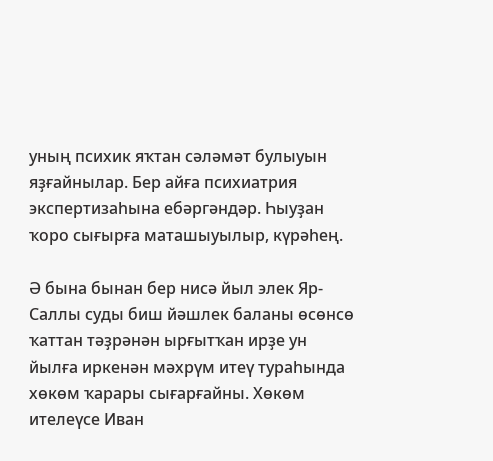уның психик яҡтан сәләмәт булыуын яҙғайнылар. Бер айға психиатрия экспертизаһына ебәргәндәр. Һыуҙан ҡоро сығырға маташыуылыр, күрәһең.

Ә бына бынан бер нисә йыл элек Яр-Саллы суды биш йәшлек баланы өсөнсө ҡаттан тәҙрәнән ырғытҡан ирҙе ун йылға иркенән мәхрүм итеү тураһында хөкөм ҡарары сығарғайны. Хөкөм ителеүсе Иван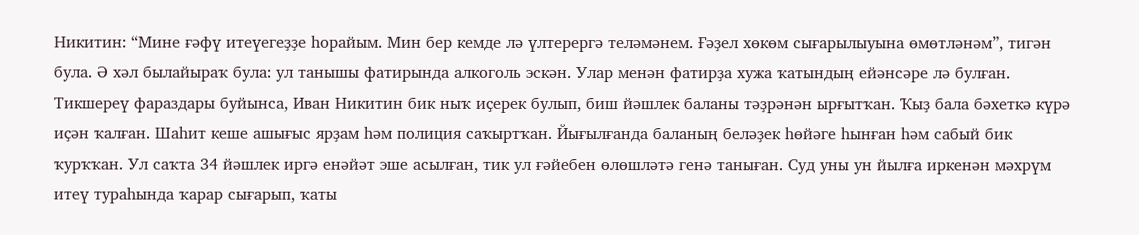Никитин: “Мине ғәфү итеүегеҙҙе һорайым. Мин бер кемде лә үлтерергә теләмәнем. Ғәҙел хөкөм сығарылыуына өмөтләнәм”, тигән була. Ә хәл былайыраҡ була: ул танышы фатирында алкоголь эскән. Улар менән фатирҙа хужа ҡатындың ейәнсәре лә булған. Тикшереү фараздары буйынса, Иван Никитин бик ныҡ иҫерек булып, биш йәшлек баланы тәҙрәнән ырғытҡан. Ҡыҙ бала бәхеткә күрә иҫән ҡалған. Шаһит кеше ашығыс ярҙам һәм полиция саҡыртҡан. Йығылғанда баланың беләҙек һөйәге һынған һәм сабый бик ҡурҡҡан. Ул саҡта 34 йәшлек иргә енәйәт эше асылған, тик ул ғәйебен өлөшләтә генә таныған. Суд уны ун йылға иркенән мәхрүм итеү тураһында ҡарар сығарып, ҡаты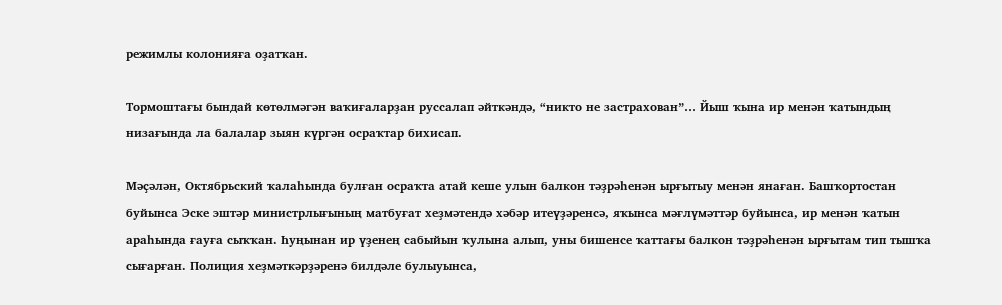режимлы колонияға оҙатҡан.

Тормоштағы бындай көтөлмәгән ваҡиғаларҙан руссалап әйткәндә, “никто не застрахован”… Йыш ҡына ир менән ҡатындың низағында ла балалар зыян күргән осраҡтар бихисап.

Мәҫәлән, Октябрьский ҡалаһында булған осраҡта атай кеше улын балкон тәҙрәһенән ырғытыу менән янаған. Башҡортостан буйынса Эске эштәр министрлығының матбуғат хеҙмәтендә хәбәр итеүҙәренсә, яҡынса мәғлүмәттәр буйынса, ир менән ҡатын араһында ғауға сыҡҡан. Һуңынан ир үҙенең сабыйын ҡулына алып, уны бишенсе ҡаттағы балкон тәҙрәһенән ырғытам тип тышҡа сығарған. Полиция хеҙмәткәрҙәренә билдәле булыуынса,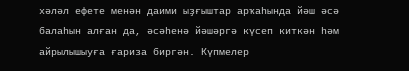хәләл ефете менән даими ыҙғыштар арҡаһында йәш әсә балаһын алған да, әсәһенә йәшәргә күсеп киткән һәм айрылышыуға ғариза биргән. Күпмелер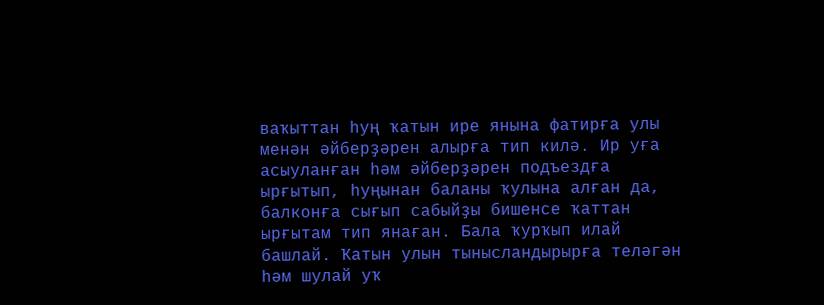ваҡыттан һуң ҡатын ире янына фатирға улы менән әйберҙәрен алырға тип килә. Ир уға асыуланған һәм әйберҙәрен подъездға ырғытып, һуңынан баланы ҡулына алған да, балконға сығып сабыйҙы бишенсе ҡаттан ырғытам тип янаған. Бала ҡурҡып илай башлай. Ҡатын улын тынысландырырға теләгән һәм шулай уҡ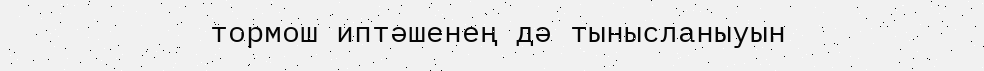тормош иптәшенең дә тынысланыуын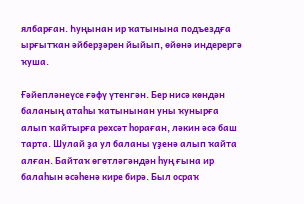ялбарған. Һуңынан ир ҡатынына подъездға ырғытҡан әйберҙәрен йыйып, өйөнә индерергә ҡуша.

Ғәйепләнеүсе ғәфү үтенгән. Бер нисә көндән баланың атаһы ҡатынынан уны ҡунырға алып ҡайтырға рөхсәт һораған, ләкин әсә баш тарта. Шулай ҙа ул баланы үҙенә алып ҡайта алған. Байтаҡ өгөтләгәндән һуң ғына ир балаһын әсәһенә кире бирә. Был осраҡ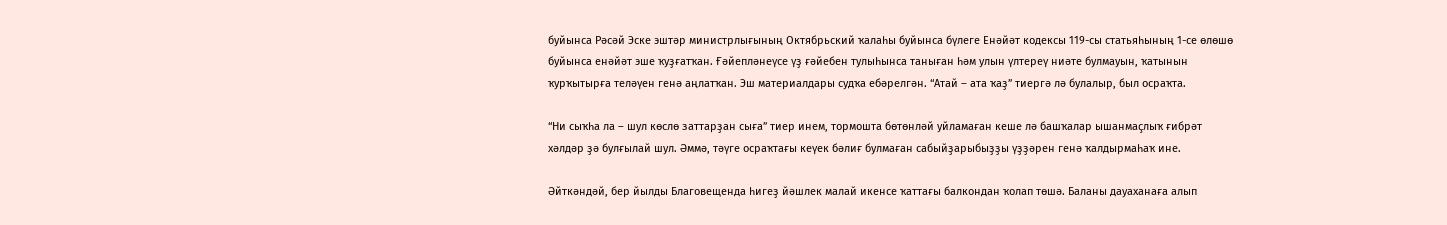буйынса Рәсәй Эске эштәр министрлығының Октябрьский ҡалаһы буйынса бүлеге Енәйәт кодексы 119-сы статьяһының 1-се өлөшө буйынса енәйәт эше ҡуҙғатҡан. Ғәйепләнеүсе үҙ ғәйебен тулыһынса таныған һәм улын үлтереү ниәте булмауын, ҡатынын ҡурҡытырға теләүен генә аңлатҡан. Эш материалдары судҡа ебәрелгән. “Атай – ата ҡаҙ” тиергә лә булалыр, был осраҡта.

“Ни сыҡһа ла – шул көслө заттарҙан сыға” тиер инем, тормошта бөтөнләй уйламаған кеше лә башҡалар ышанмаҫлыҡ ғибрәт хәлдәр ҙә булғылай шул. Әммә, тәүге осраҡтағы кеүек бәлиғ булмаған сабыйҙарыбыҙҙы үҙҙәрен генә ҡалдырмаһаҡ ине.

Әйткәндәй, бер йылды Благовещенда һигеҙ йәшлек малай икенсе ҡаттағы балкондан ҡолап төшә. Баланы дауаханаға алып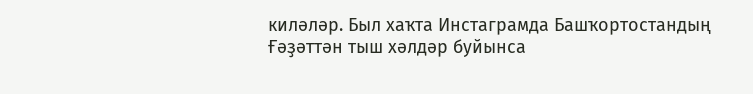киләләр. Был хаҡта Инстаграмда Башҡортостандың Ғәҙәттән тыш хәлдәр буйынса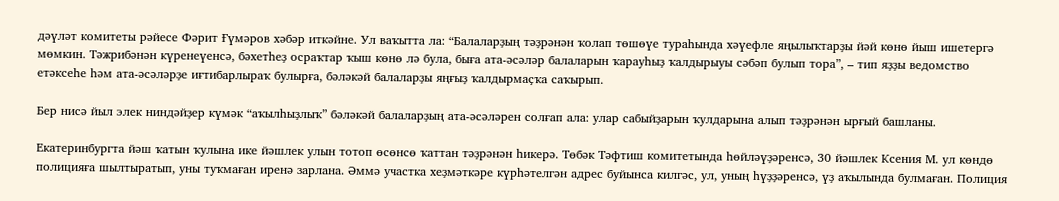дәүләт комитеты рәйесе Фәрит Ғүмәров хәбәр иткәйне. Ул ваҡытта ла: “Балаларҙың тәҙрәнән ҡолап төшөүе тураһында хәүефле яңылыҡтарҙы йәй көнө йыш ишетергә мөмкин. Тәжрибәнән күренеүенсә, бәхетһеҙ осраҡтар ҡыш көнө лә була, быға ата-әсәләр балаларын ҡарауһыҙ ҡалдырыуы сәбәп булып тора”, – тип яҙҙы ведомство етәксеһе һәм ата-әсәләрҙе иғтибарлыраҡ булырға, бәләкәй балаларҙы яңғыҙ ҡалдырмаҫҡа саҡырып.

Бер нисә йыл элек ниндәйҙер күмәк “аҡылһыҙлыҡ” бәләкәй балаларҙың ата-әсәләрен солғап ала: улар сабыйҙарын ҡулдарына алып тәҙрәнән ырғый башланы.

Екатеринбургта йәш ҡатын ҡулына ике йәшлек улын тотоп өсөнсө ҡаттан тәҙрәнән һикерә. Төбәк Тәфтиш комитетында һөйләүҙәренсә, 30 йәшлек Ксения М. ул көндө полицияға шылтыратып, уны туҡмаған иренә зарлана. Әммә участка хеҙмәткәре күрһәтелгән адрес буйынса килгәс, ул, уның һүҙҙәренсә, үҙ аҡылында булмаған. Полиция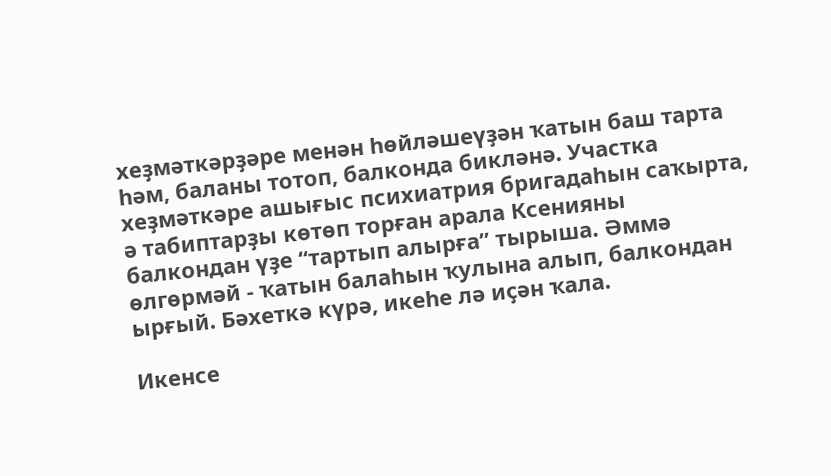хеҙмәткәрҙәре менән һөйләшеүҙән ҡатын баш тарта һәм, баланы тотоп, балконда бикләнә. Участка хеҙмәткәре ашығыс психиатрия бригадаһын саҡырта, ә табиптарҙы көтөп торған арала Ксенияны балкондан үҙе “тартып алырға” тырыша. Әммә өлгөрмәй - ҡатын балаһын ҡулына алып, балкондан ырғый. Бәхеткә күрә, икеһе лә иҫән ҡала.

Икенсе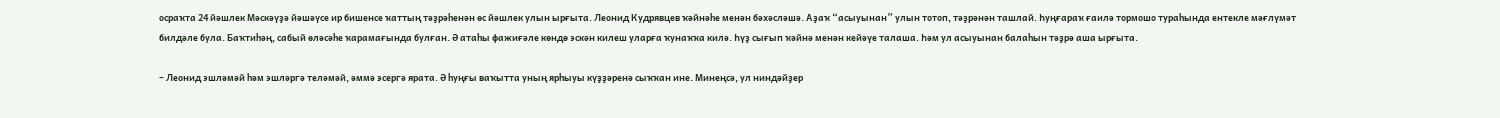осраҡта 24 йәшлек Мәскәүҙә йәшәүсе ир бишенсе ҡаттың тәҙрәһенән өс йәшлек улын ырғыта. Леонид Кудрявцев ҡәйнәһе менән бәхәсләшә. Аҙаҡ “асыуынан” улын тотоп, тәҙрәнән ташлай. Һуңғараҡ ғаилә тормошо тураһында ентекле мәғлүмәт билдәле була. Баҡтиһәң, сабый өләсәһе ҡарамағында булған. Ә атаһы фажиғәле көндө эскән килеш уларға ҡунаҡҡа килә. Һүҙ сығып ҡәйнә менән кейәүе талаша. Һәм ул асыуынан балаһын тәҙрә аша ырғыта.

– Леонид эшләмәй һәм эшләргә теләмәй, әммә эсергә ярата. Ә һуңғы ваҡытта уның ярһыуы күҙҙәренә сыҡҡан ине. Минеңсә, ул ниндәйҙер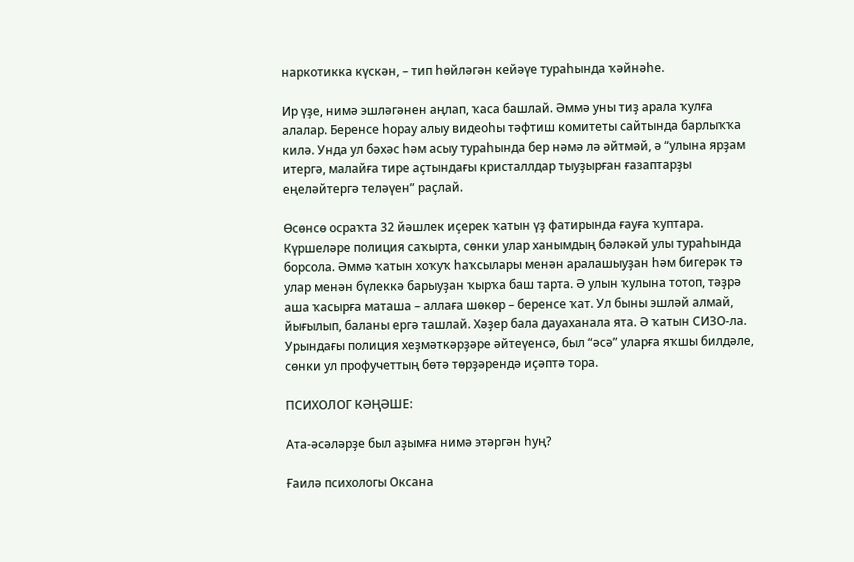наркотикка күскән, – тип һөйләгән кейәүе тураһында ҡәйнәһе.

Ир үҙе, нимә эшләгәнен аңлап, ҡаса башлай. Әммә уны тиҙ арала ҡулға алалар. Беренсе һорау алыу видеоһы тәфтиш комитеты сайтында барлыҡҡа килә. Унда ул бәхәс һәм асыу тураһында бер нәмә лә әйтмәй, ә “улына ярҙам итергә, малайға тире аҫтындағы кристаллдар тыуҙырған ғазаптарҙы еңеләйтергә теләүен” раҫлай.

Өсөнсө осраҡта 32 йәшлек иҫерек ҡатын үҙ фатирында ғауға ҡуптара. Күршеләре полиция саҡырта, сөнки улар ханымдың бәләкәй улы тураһында борсола. Әммә ҡатын хоҡуҡ һаҡсылары менән аралашыуҙан һәм бигерәк тә улар менән бүлеккә барыуҙан ҡырҡа баш тарта. Ә улын ҡулына тотоп, тәҙрә аша ҡасырға маташа – аллаға шөкөр – беренсе ҡат. Ул быны эшләй алмай, йығылып, баланы ергә ташлай. Хәҙер бала дауаханала ята. Ә ҡатын СИЗО-ла. Урындағы полиция хеҙмәткәрҙәре әйтеүенсә, был “әсә” уларға яҡшы билдәле, сөнки ул профучеттың бөтә төрҙәрендә иҫәптә тора.

ПСИХОЛОГ КӘҢӘШЕ:

Ата-әсәләрҙе был аҙымға нимә этәргән һуң?

Ғаилә психологы Оксана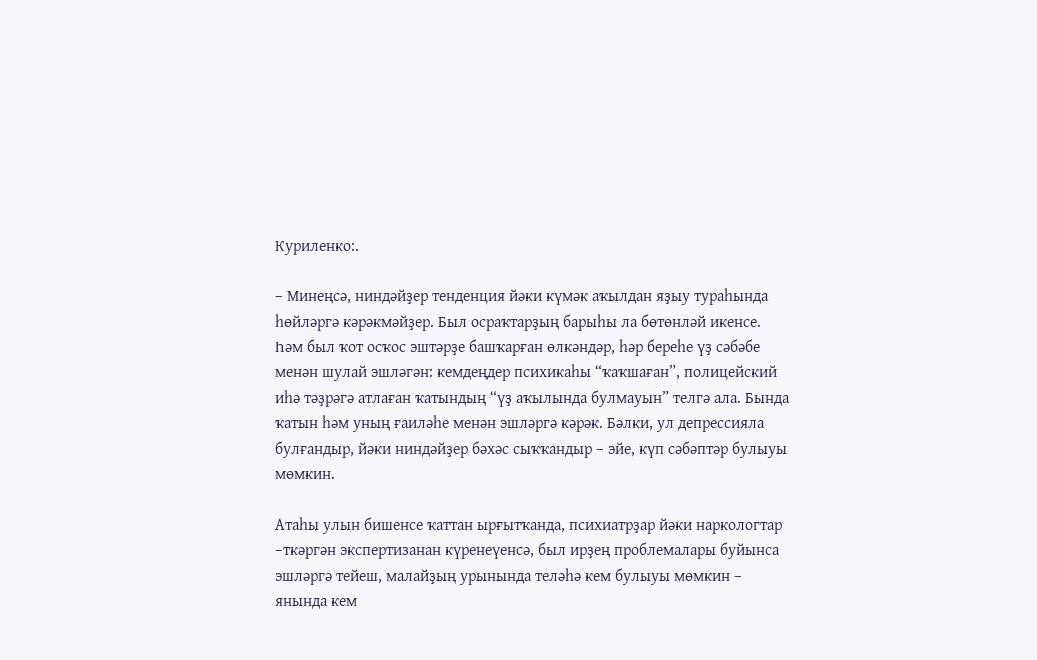Куриленко:.

– Минеңсә, ниндәйҙер тенденция йәки күмәк аҡылдан яҙыу тураһында һөйләргә кәрәкмәйҙер. Был осраҡтарҙың барыһы ла бөтөнләй икенсе. Һәм был ҡот осҡос эштәрҙе башҡарған өлкәндәр, һәр береһе үҙ сәбәбе менән шулай эшләгән: кемдеңдер психикаһы “ҡаҡшаған”, полицейский иһә тәҙрәгә атлаған ҡатындың “үҙ аҡылында булмауын” телгә ала. Бында ҡатын һәм уның ғаиләһе менән эшләргә кәрәк. Бәлки, ул депрессияла булғандыр, йәки ниндәйҙер бәхәс сыҡҡандыр – эйе, күп сәбәптәр булыуы мөмкин.

Атаһы улын бишенсе ҡаттан ырғытҡанда, психиатрҙар йәки наркологтар –ткәргән экспертизанан күренеүенсә, был ирҙең проблемалары буйынса эшләргә тейеш, малайҙың урынында теләһә кем булыуы мөмкин – янында кем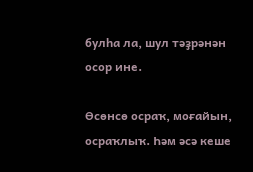булһа ла, шул тәҙрәнән осор ине.

Өсөнсө осраҡ, моғайын, осраҡлыҡ. Һәм әсә кеше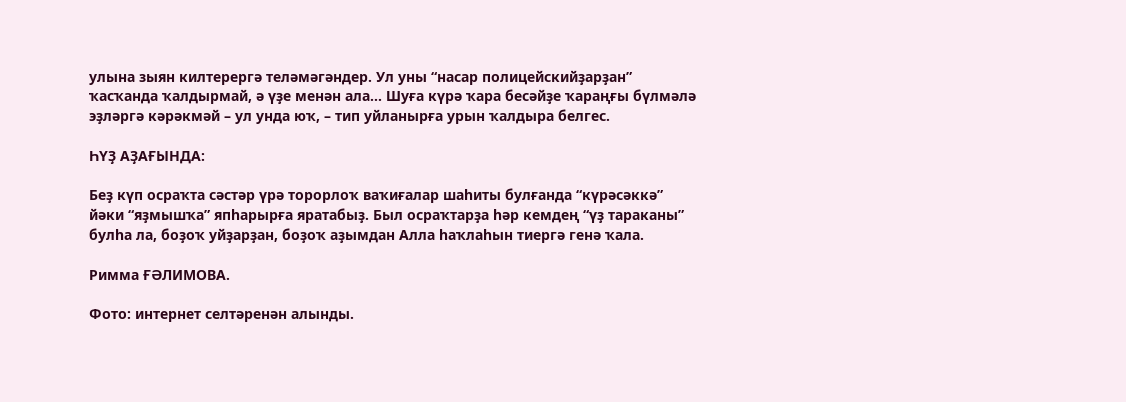улына зыян килтерергә теләмәгәндер. Ул уны “насар полицейскийҙарҙан” ҡасҡанда ҡалдырмай, ә үҙе менән ала... Шуға күрә ҡара бесәйҙе ҡараңғы бүлмәлә эҙләргә кәрәкмәй – ул унда юҡ, – тип уйланырға урын ҡалдыра белгес.

ҺҮҘ АҘАҒЫНДА:

Беҙ күп осраҡта сәстәр үрә торорлоҡ ваҡиғалар шаһиты булғанда “күрәсәккә” йәки “яҙмышҡа” япһарырға яратабыҙ. Был осраҡтарҙа һәр кемдең “үҙ тараканы” булһа ла, боҙоҡ уйҙарҙан, боҙоҡ аҙымдан Алла һаҡлаһын тиергә генә ҡала.

Римма ҒӘЛИМОВА.

Фото: интернет селтәренән алынды.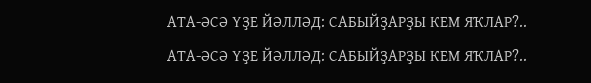АТА-ӘСӘ ҮҘЕ ЙӘЛЛӘД: САБЫЙҘАРҘЫ КЕМ ЯҠЛАР?..
АТА-ӘСӘ ҮҘЕ ЙӘЛЛӘД: САБЫЙҘАРҘЫ КЕМ ЯҠЛАР?..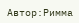Автор:Римма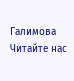Галимова
Читайте нас